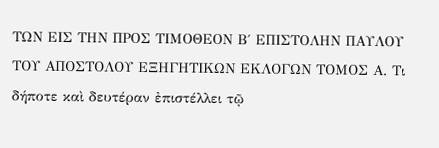ΤΩΝ ΕΙΣ ΤΗΝ ΠΡΟΣ ΤΙΜΟΘΕΟΝ Β΄ ΕΠΙΣΤΟΛΗΝ ΠΑΥΛΟΥ ΤΟΥ ΑΠΟΣΤΟΛΟΥ ΕΞΗΓΗΤΙΚΩΝ ΕΚΛΟΓΩΝ ΤΟΜΟΣ Α. Τι δήποτε καὶ δευτέραν ἐπιστέλλει τῷ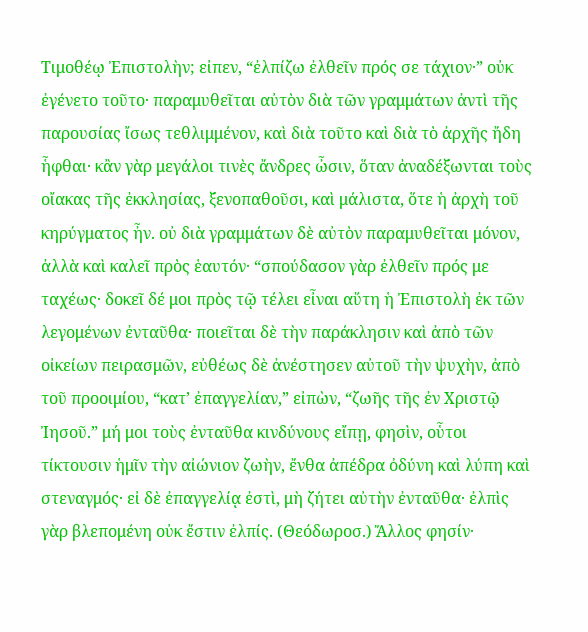Τιμοθέῳ Ἐπιστολὴν; εἰπεν, “ἐλπίζω ἐλθεῖν πρός σε τάχιον·” οὐκ ἐγένετο τοῦτο· παραμυθεῖται αὐτὸν διὰ τῶν γραμμάτων ἀντὶ τῆς παρουσίας ἴσως τεθλιμμένον, καὶ διὰ τοῦτο καὶ διὰ τὸ ἀρχῆς ἤδη ἧφθαι· κἂν γὰρ μεγάλοι τινὲς ἄνδρες ὦσιν, ὅταν ἀναδέξωνται τοὺς οἴακας τῆς ἐκκλησίας, ξενοπαθοῦσι, καὶ μάλιστα, ὅτε ἡ ἀρχὴ τοῦ κηρύγματος ἦν. οὐ διὰ γραμμάτων δὲ αὐτὸν παραμυθεῖται μόνον, ἀλλὰ καὶ καλεῖ πρὸς ἑαυτόν· “σπούδασον γὰρ ἐλθεῖν πρός με ταχέως· δοκεῖ δέ μοι πρὸς τῷ τέλει εἶναι αὕτη ἡ Ἐπιστολὴ ἐκ τῶν λεγομένων ἐνταῦθα· ποιεῖται δὲ τὴν παράκλησιν καὶ ἀπὸ τῶν οἰκείων πειρασμῶν, εὐθέως δὲ ἀνέστησεν αὐτοῦ τὴν ψυχὴν, ἀπὸ τοῦ προοιμίου, “κατ’ ἐπαγγελίαν,” εἰπὼν, “ζωῆς τῆς ἐν Χριστῷ Ἰησοῦ.” μή μοι τοὺς ἐνταῦθα κινδύνους εἴπῃ, φησὶν, οὗτοι τίκτουσιν ἡμῖν τὴν αἰώνιον ζωὴν, ἔνθα ἀπέδρα ὀδύνη καὶ λύπη καὶ στεναγμός· εἰ δὲ ἐπαγγελίᾳ ἐστὶ, μὴ ζήτει αὐτὴν ἐνταῦθα· ἐλπὶς γὰρ βλεπομένη οὐκ ἔστιν ἐλπίς. (Θεόδωροσ.) Ἄλλος φησίν·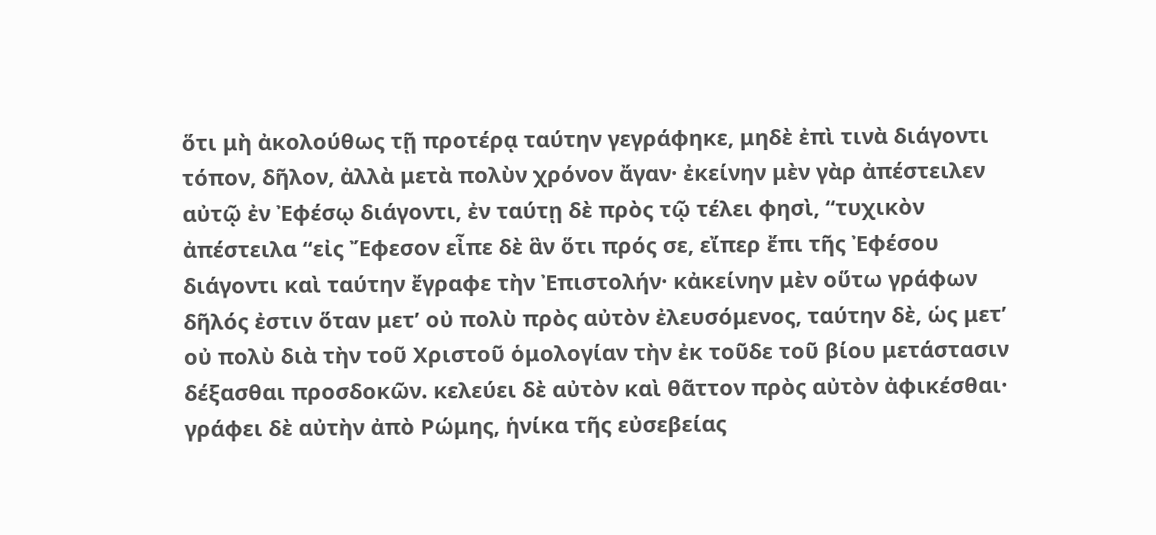ὅτι μὴ ἀκολούθως τῇ προτέρᾳ ταύτην γεγράφηκε, μηδὲ ἐπὶ τινὰ διάγοντι τόπον, δῆλον, ἀλλὰ μετὰ πολὺν χρόνον ἄγαν· ἐκείνην μὲν γὰρ ἀπέστειλεν αὐτῷ ἐν Ἐφέσῳ διάγοντι, ἐν ταύτῃ δὲ πρὸς τῷ τέλει φησὶ, “τυχικὸν ἀπέστειλα “εἰς Ἔφεσον εἶπε δὲ ἃν ὅτι πρός σε, εἴπερ ἔπι τῆς Ἐφέσου διάγοντι καὶ ταύτην ἔγραφε τὴν Ἐπιστολήν· κἀκείνην μὲν οὕτω γράφων δῆλός ἐστιν ὅταν μετ’ οὐ πολὺ πρὸς αὐτὸν ἐλευσόμενος, ταύτην δὲ, ὡς μετ’ οὐ πολὺ διὰ τὴν τοῦ Χριστοῦ ὁμολογίαν τὴν ἐκ τοῦδε τοῦ βίου μετάστασιν δέξασθαι προσδοκῶν. κελεύει δὲ αὐτὸν καὶ θᾶττον πρὸς αὐτὸν ἀφικέσθαι· γράφει δὲ αὐτὴν ἀπὸ Ρώμης, ἡνίκα τῆς εὐσεβείας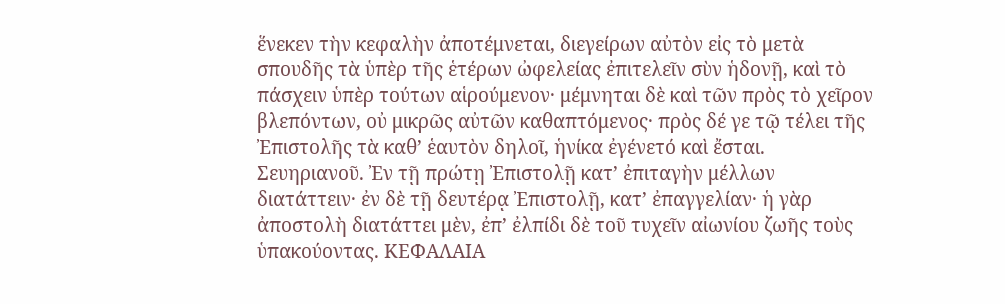ἕνεκεν τὴν κεφαλὴν ἀποτέμνεται, διεγείρων αὐτὸν εἰς τὸ μετὰ σπουδῆς τὰ ὑπὲρ τῆς ἑτέρων ὠφελείας ἐπιτελεῖν σὺν ἡδονῇ, καὶ τὸ πάσχειν ὑπὲρ τούτων αἱρούμενον· μέμνηται δὲ καὶ τῶν πρὸς τὸ χεῖρον βλεπόντων, οὐ μικρῶς αὐτῶν καθαπτόμενος· πρὸς δέ γε τῷ τέλει τῆς Ἐπιστολῆς τὰ καθ’ ἑαυτὸν δηλοῖ, ἡνίκα ἐγένετό καὶ ἔσται. Σευηριανοῦ. Ἐν τῇ πρώτῃ Ἐπιστολῇ κατ’ ἐπιταγὴν μέλλων διατάττειν· ἐν δὲ τῇ δευτέρᾳ Ἐπιστολῇ, κατ’ ἐπαγγελίαν· ἡ γὰρ ἀποστολὴ διατάττει μὲν, ἐπ’ ἐλπίδι δὲ τοῦ τυχεῖν αἰωνίου ζωῆς τοὺς ὑπακούοντας. ΚΕΦΑΛΑΙΑ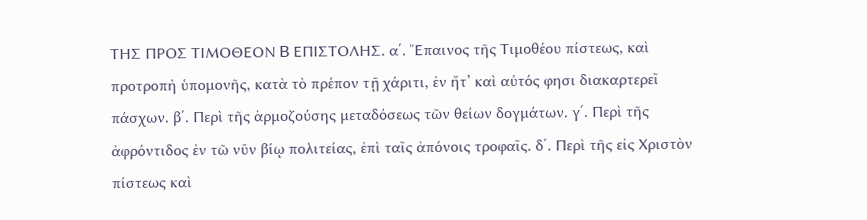ΤΗΣ ΠΡΟΣ ΤΙΜΟΘΕΟΝ B ΕΠΙΣΤΟΛΗΣ. α΄. Ἔπαινος τῆς Τιμοθέου πίστεως, καὶ προτροπὴ ὑπομονῆς, κατὰ τὸ πρέπον τῇ χάριτι, ἐν ἤτ’ καὶ αὐτός φησι διακαρτερεῖ πάσχων. β΄. Περὶ τῆς ἁρμοζούσης μεταδόσεως τῶν θείων δογμάτων. γ΄. Περὶ τῆς ἀφρόντιδος ἐν τῶ νῦν βίῳ πολιτείας, ἐπὶ ταῖς ἀπόνοις τροφαῖς. δ΄. Περὶ τῆς εἰς Χριστὸν πίστεως καὶ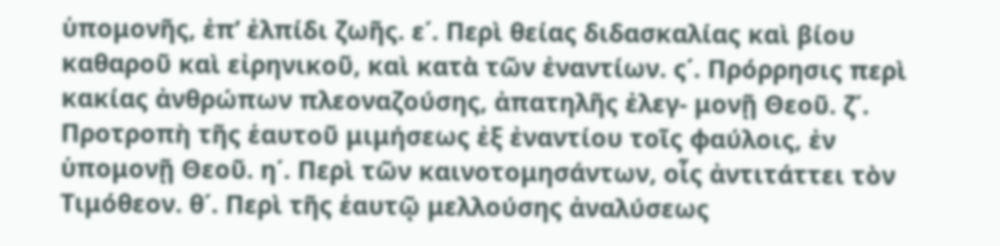ὑπομονῆς, ἐπ’ ἐλπίδι ζωῆς. ε΄. Περὶ θείας διδασκαλίας καὶ βίου καθαροῦ καὶ εἰρηνικοῦ, καὶ κατὰ τῶν ἐναντίων. ς΄. Πρόρρησις περὶ κακίας ἀνθρώπων πλεοναζούσης, ἀπατηλῆς ἐλεγ- μονῇ Θεοῦ. ζ΄. Προτροπὴ τῆς ἑαυτοῦ μιμήσεως ἐξ ἐναντίου τοῖς φαύλοις, ἐν ὑπομονῇ Θεοῦ. η΄. Περὶ τῶν καινοτομησάντων, οἷς ἀντιτάττει τὸν Τιμόθεον. θ΄. Περὶ τῆς ἑαυτῷ μελλούσης ἀναλύσεως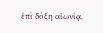ἐπὶ δόξη αἰωνίᾳ.